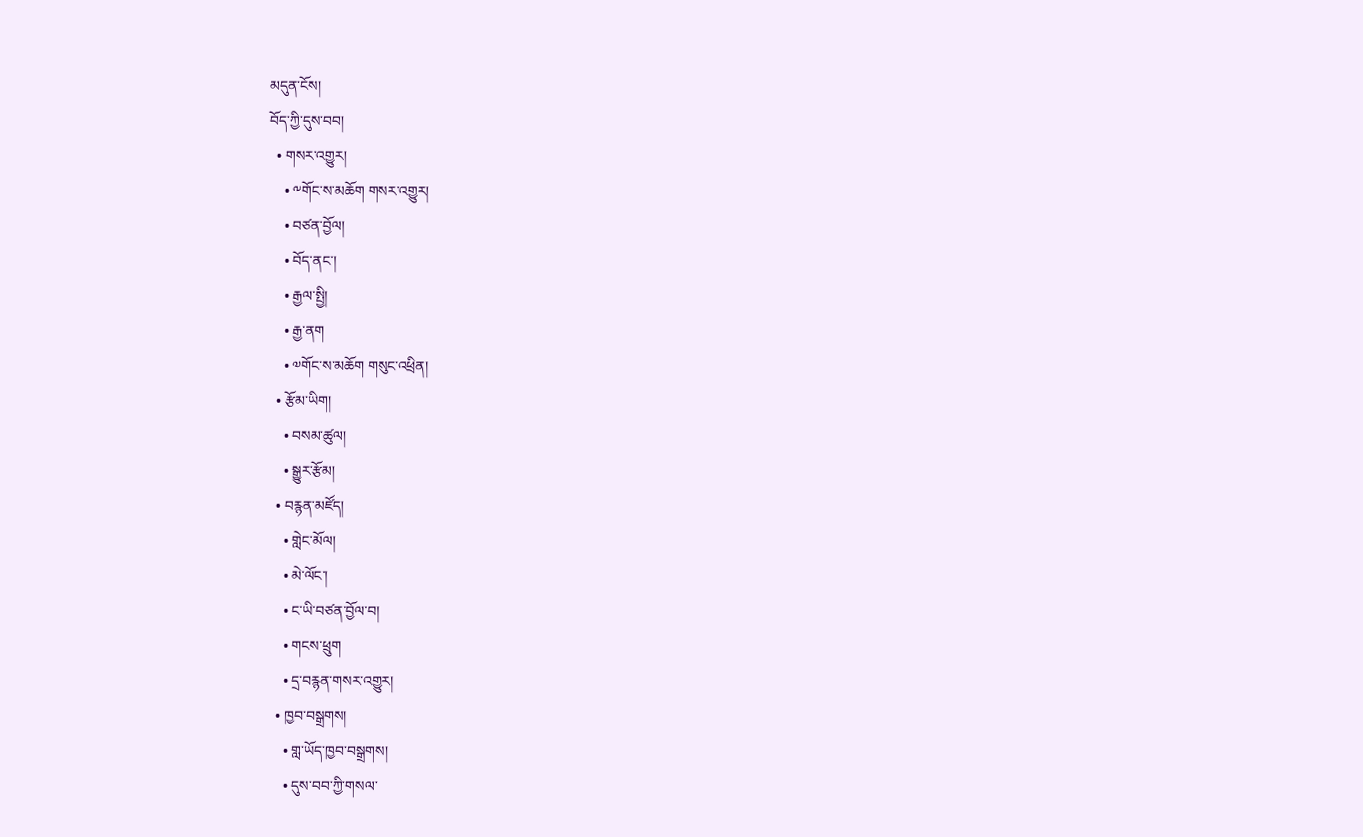མདུན་ངོས།
བོད་ཀྱི་དུས་བབ།
  • གསར་འགྱུར།
    • ༸གོང་ས་མཆོག གསར་འགྱུར།
    • བཙན་བྱོལ།
    • བོད་ནང་།
    • རྒྱལ་སྤྱི།
    • རྒྱ་ནག
    • ༧གོང་ས་མཆོག གསུང་འཕྲིན།
  • རྩོམ་ཡིག།
    • བསམ་ཚུལ།
    • སྒྱུར་རྩོམ།
  • བརྙན་མཛོད།
    • གླེང་མོལ།
    • མེ་ལོང་།
    • ང་ཡི་བཙན་བྱོལ་བ།
    • གངས་ཕྲུག
    • དྲ་བརྙན་གསར་འགྱུར།
  • ཁྱབ་བསྒྲགས།
    • གླ་ཡོད་ཁྱབ་བསྒྲགས།
    • དུས་བབ་ཀྱི་གསལ་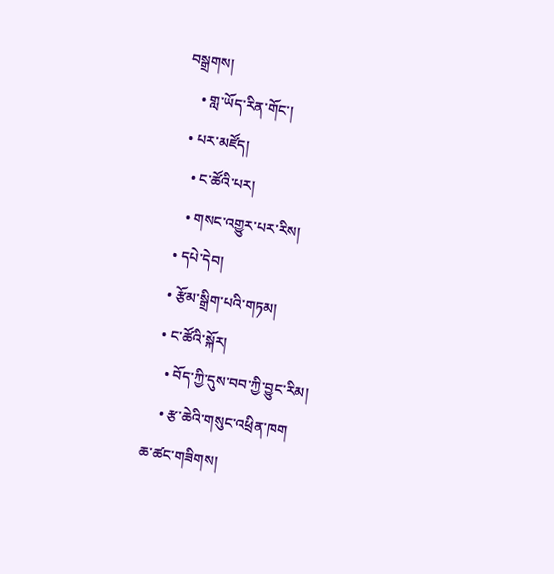བསྒྲགས།
    • གླ་ཡོད་རིན་གོང་།
  • པར་མཛོད།
    • ང་ཚོའི་པར།
    • གསང་འགྱུར་པར་རིས།
  • དཔེ་དེབ།
  • རྩོམ་སྒྲིག་པའི་གཏམ།
  • ང་ཚོའི་སྐོར།
    • བོད་ཀྱི་དུས་བབ་ཀྱི་བྱུང་རིམ།
    • རྩ་ཆེའི་གསུང་འཕྲིན་ཁག
ཆ་ཚང་གཟིགས།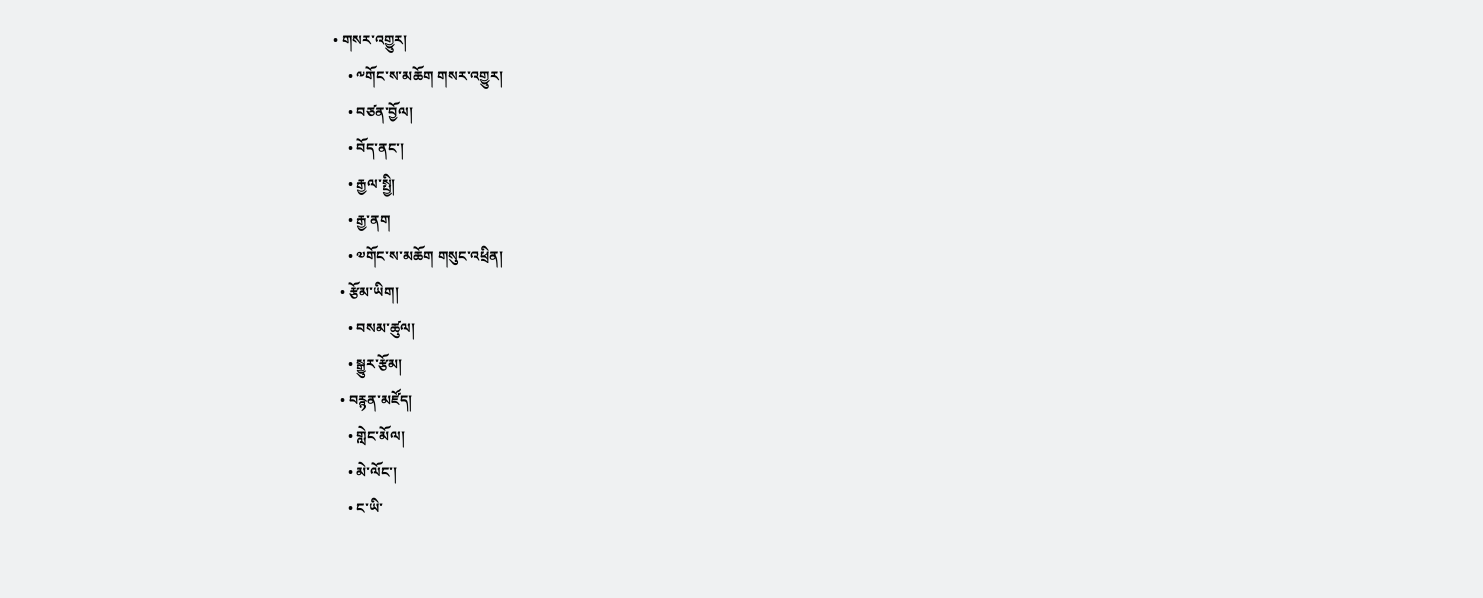• གསར་འགྱུར།
    • ༸གོང་ས་མཆོག གསར་འགྱུར།
    • བཙན་བྱོལ།
    • བོད་ནང་།
    • རྒྱལ་སྤྱི།
    • རྒྱ་ནག
    • ༧གོང་ས་མཆོག གསུང་འཕྲིན།
  • རྩོམ་ཡིག།
    • བསམ་ཚུལ།
    • སྒྱུར་རྩོམ།
  • བརྙན་མཛོད།
    • གླེང་མོལ།
    • མེ་ལོང་།
    • ང་ཡི་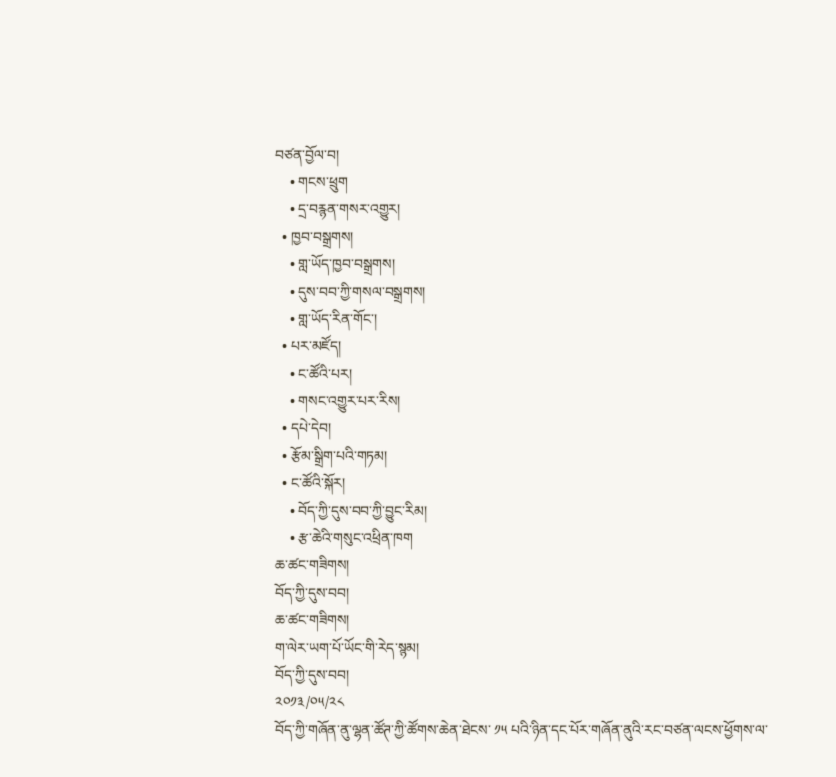བཙན་བྱོལ་བ།
    • གངས་ཕྲུག
    • དྲ་བརྙན་གསར་འགྱུར།
  • ཁྱབ་བསྒྲགས།
    • གླ་ཡོད་ཁྱབ་བསྒྲགས།
    • དུས་བབ་ཀྱི་གསལ་བསྒྲགས།
    • གླ་ཡོད་རིན་གོང་།
  • པར་མཛོད།
    • ང་ཚོའི་པར།
    • གསང་འགྱུར་པར་རིས།
  • དཔེ་དེབ།
  • རྩོམ་སྒྲིག་པའི་གཏམ།
  • ང་ཚོའི་སྐོར།
    • བོད་ཀྱི་དུས་བབ་ཀྱི་བྱུང་རིམ།
    • རྩ་ཆེའི་གསུང་འཕྲིན་ཁག
ཆ་ཚང་གཟིགས།
བོད་ཀྱི་དུས་བབ།
ཆ་ཚང་གཟིགས།
ག་ལེར་ཡག་པོ་ཡོང་གི་རེད་སྙམ།
བོད་ཀྱི་དུས་བབ།
༢༠༡༣/༠༥/༢༨
བོད་ཀྱི་གཞོན་ནུ་ལྷན་ཚོཊ་ཀྱི་ཚོགས་ཆེན་ཐེངས་ ༡༥ པའི་ཉིན་དང་པོར་གཞོན་ནུའི་རང་བཙན་ལངས་ཕྱོགས་ལ་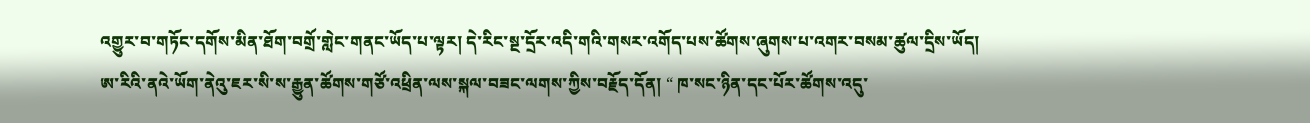འགྱུར་བ་གཏོང་དགོས་མིན་ཐོག་བགྲོ་གླེང་གནང་ཡོད་པ་ལྟར། དེ་རིང་སྔ་དྲོར་འདི་གའི་གསར་འགོད་པས་ཚོགས་ཞུགས་པ་འགར་བསམ་ཚུལ་དྲིས་ཡོད།
ཨ་རིའི་ནའེ་ཡོག་ནེའུ་ཇར་སི་ས་རྒྱུན་ཚོགས་གཙོ་འཕྲིན་ལས་སྐལ་བཟང་ལགས་ཀྱིས་བརྗོད་དོན། “ ཁ་སང་ཉིན་དང་པོར་ཚོགས་འདུ་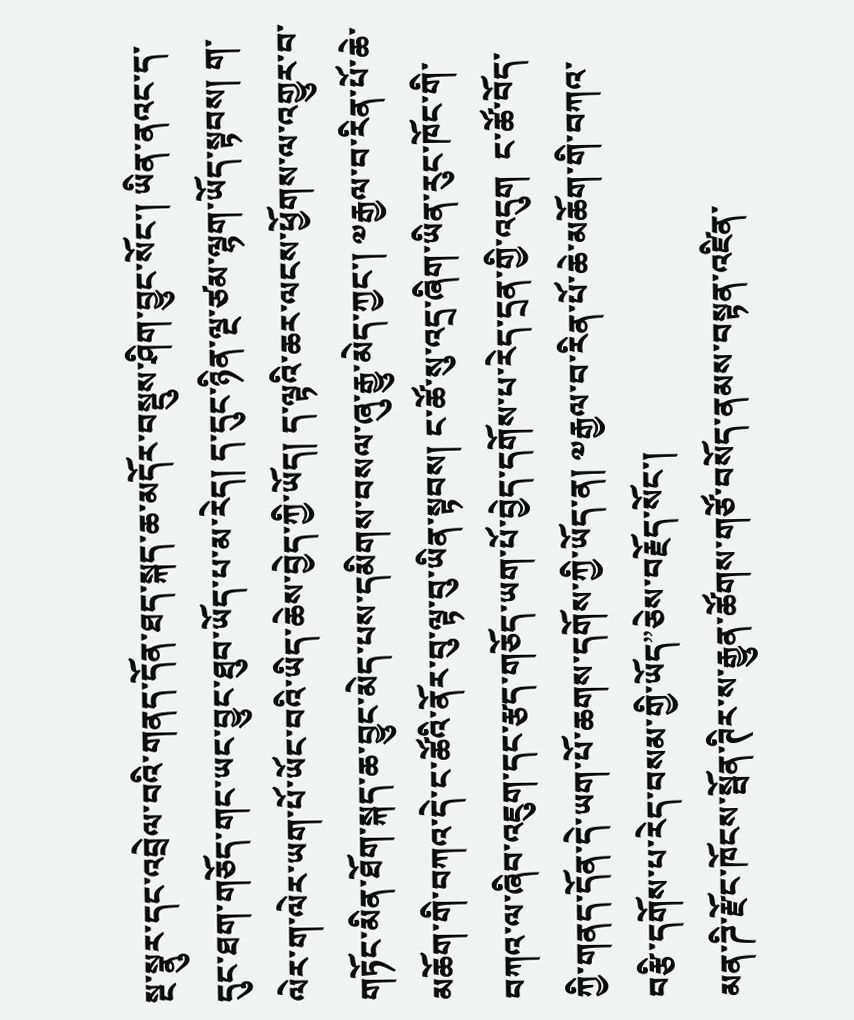སྔ་སྣུར་དང་འབྲེལ་བའི་གནད་དོན་ཐད་སྐད་ཆ་མདོར་བསྡུས་ཤིག་བྱུང་སོང་། ཡིན་ནའང་ད་དུང་ཐག་གཅོད་གང་ཡང་བྱུང་ཐུབ་ཡོད་པ་མ་རེད། ད་དུང་ཉིན་ལྔ་ཙམ་ལྷག་ཡོད་སྟབས། ག་ལེར་ག་ལེར་ཡག་པོ་ཡོང་བའི་ཡིད་ཆེས་བྱེད་ཀྱི་ཡོད། ད་ལྟའི་ཆར་ལངས་ཕྱོགས་ལ་འགྱུར་བ་གཏོང་མིན་ཐོག་སྐད་ཆ་བྱུང་མེད་པས་དམིགས་བསལ་ཞུ་རྒྱུ་མེད་ཀྱང་། ༧རྒྱལ་བ་རིན་པོ་ཆེ་མཆོག་གི་བཀའ་དེ་ང་ཚོའི་ནོར་བུ་ལྟ་བུ་ཡིན་སྟབས། ང་ཚོ་སུ་འདྲ་ཞིག་ཡིན་རུང་ཁོང་གི་བཀའ་ལ་ཞིབ་འཇུག་དང་རྩད་གཅོད་ཡག་པོ་བྱེད་དགོས་པ་རེད་དྲན་གྱི་འདུག  ང་ཚོ་བོད་ཀྱི་གནད་དོན་དེ་ཡག་པོ་ཆགས་དགོས་ཀྱི་ཡོད་ན། ༧རྒྱལ་བ་ཪིན་པོ་ཆེ་མཆོག་གི་བཀའ་བརྩི་དགོས་པ་རེད་བསམ་གྱི་ཡོད”ཅེས་བརྗོད་སོང་།
མན་ཌི་རྫོང་ཁོངས་སྦོན་ཊིར་ས་རྒྱུན་ཚོགས་གཙོ་བསོད་ནམས་བསྟན་འཛིན་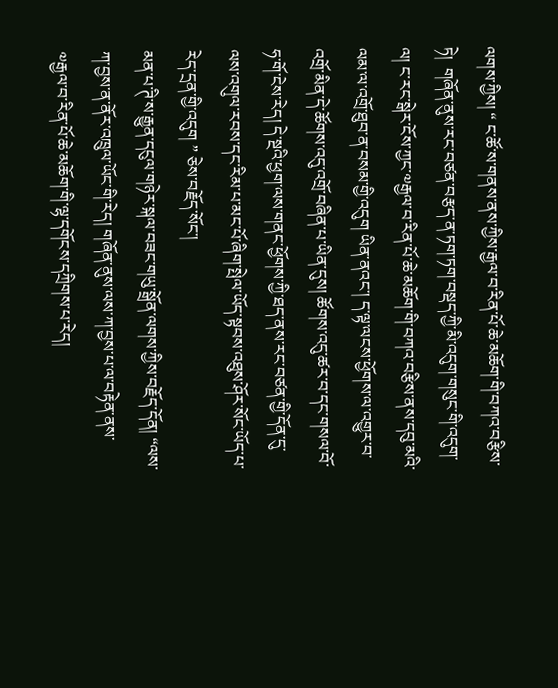ལགས་ཀྱིས། “ ང་ཚོ་ས་གནས་ནས་ཀྱིས་རྒྱལ་བ་རིན་པོ་ཆེ་མཆོག་གི་བཀའ་བརྩིས་ཏེ།  གཞོན་ནུས་རང་བཙན་བརྩད་ན་ཏག་ཏག་བསྡད་ཀྱི་མི་འདུག་གསུང་གི་འདུག་ལ། ང་རང་སྒེར་ངོས་ཀྱང་༧རྒྱལ་བ་རིན་པོ་ཆེ་མཆོག་གི་བཀའ་བརྩིས་ནས་དབུ་མའི་ལམ་ལ་འགྲོ་ཐུབ་ན་བསམ་གྱི་འདུག ཡིན་ནའང་། ད་ལྟ་ལངས་ཕྱོགས་ལ་འགྱུར་བ་འགྲོ་མིན་དེ་ཚོགས་འདུ་འགྲོ་བཞིན་པ་ཡིན་དུས། ཚོགས་འདུ་ཚར་བ་དང་གསལ་བོ་ཧ་གོ་ངེས་རེད། དེ་སྔའི་ཕྱག་ལས་གནང་ཕྱོགས་ཀྱི་ཐད་ནས་རང་བཙན་གྱི་དོན་དུ་ལས་འགུལ་རབས་དང་རིམ་པ་མང་པོ་ཞིག་སྤེལ་ཡོད་སྟབས་འཐུས་ཤོར་སོང་ཡོད་པ་རེད་དྲན་གྱི་འདུག ” ཅེས་བརྗོད་སོང་།
མན་པ་ཊི་ས་རྒྱུན་དངུལ་གཉེར་སྐལ་བཟང་གཡུ་སྒྲོན་ལགས་ཀྱིས་བརྗོད་དོན། “ལས་ཀ་བྱས་ན་ནོར་འཁྲུལ་ཡོང་གི་རེད། གཞོན་ནུས་ལས་ཀ་བྱས་པ་ལ་བརྟེན་ནས་༧རྒྱལ་བ་རིན་པོ་ཆེ་མཆོག་གི་ལྷ་དགོངས་དཀྲིགས་པ་རེད།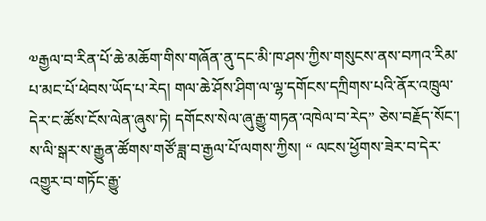༧རྒྱལ་བ་རིན་པོ་ཆེ་མཆོག་གིས་གཞོན་ནུ་དང་མི་ཁ་ཤས་ཀྱིས་གསུངས་ནས་བཀའ་རིམ་པ་མང་པོ་ཕེབས་ཡོད་པ་རེད། གལ་ཆེ་ཤོས་ཤིག་ལ་ལྷ་དགོངས་དཀྲིགས་པའི་ནོར་འཁྲུལ་དེར་ང་ཚོས་ངོས་ལེན་ཞུས་ཏེ། དགོངས་སེལ་ཞུ་རྒྱུ་གཏན་འཁེལ་བ་རེད” ཅེས་བརྗོད་སོང་།
ས་ལི་སྒར་ས་རྒྱུན་ཚོགས་གཙོ་ཟླ་བ་རྒྱལ་པོ་ལགས་ཀྱིས། “ ལངས་ཕྱོགས་ཟེར་བ་དེར་འགྱུར་བ་གཏོང་རྒྱུ་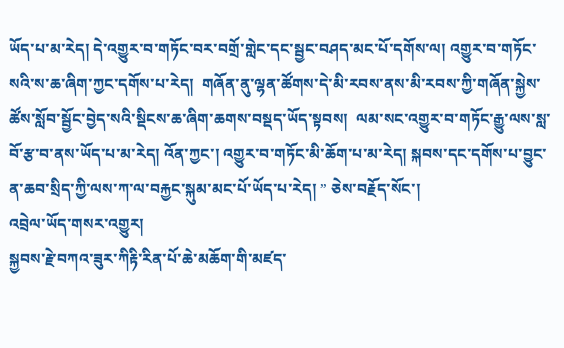ཡོད་པ་མ་རེད། དེ་འགྱུར་བ་གཏོང་བར་བགྲོ་གླེང་དང་སྦྱང་བཤད་མང་པོ་དགོས་ལ། འགྱུར་བ་གཏོང་སའི་ས་ཆ་ཞིག་ཀྱང་དགོས་པ་རེད།  གཞོན་ནུ་ལྷན་ཚོགས་དེ་མི་རབས་ནས་མི་རབས་ཀྱི་གཞོན་སྐྱེས་ཚོས་སློབ་སྦྱོང་བྱེད་སའི་སྡིངས་ཆ་ཞིག་ཆགས་བསྡད་ཡོད་སྟབས།  ལམ་སང་འགྱུར་བ་གཏོང་རྒྱུ་ལས་སླ་བོ་རྩ་བ་ནས་ཡོད་པ་མ་རེད། འོན་ཀྱང་། འགྱུར་བ་གཏོང་མི་ཆོག་པ་མ་རེད། སྐབས་དང་དགོས་པ་བྱུང་ན་ཆབ་སྲིད་ཀྱི་ལས་ཀ་ལ་བརྐྱང་སྐུམ་མང་པོ་ཡོད་པ་རེད། ” ཅེས་བརྗོད་སོང་།
འབྲེལ་ཡོད་གསར་འགྱུར།
སྐྱབས་རྗེ་བཀའ་ཟུར་ཀིརྟི་རིན་པོ་ཆེ་མཆོག་གི་མཛད་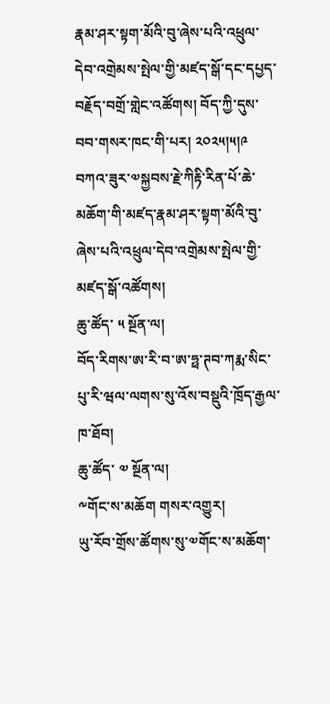རྣམ་ཤར་སྟག་མོའི་བུ་ཞེས་པའི་འཕྲུལ་དེབ་འགྲེམས་སྤེལ་གྱི་མཛད་སྒོ་དང་དཔྱད་བརྗོད་བགྲོ་གླེང་འཚོགས། བོད་ཀྱི་དུས་བབ་གསར་ཁང་གི་པར། ༢༠༢༥།༥།༩
བཀའ་ཟུར་༧སྐྱབས་རྗེ་ཀིརྟི་རིན་པོ་ཆེ་མཆོག་གི་མཛད་རྣམ་ཤར་སྟག་མོའི་བུ་ཞེས་པའི་འཕྲུལ་དེབ་འགྲེམས་སྤེལ་གྱི་མཛད་སྒོ་འཚོགས།
ཆུ་ཚོད་ ༥ སྔོན་ལ།
བོད་རིགས་ཨ་རི་བ་ཨ་ཧྥ་ཊབ་ཀརྨ་སིང་པུ་རི་ཝལ་ལགས་སུ་འོས་བསྡུའི་ཁྲོད་རྒྱལ་ཁ་ཐོབ།
ཆུ་ཚོད་ ༧ སྔོན་ལ།
༸གོང་ས་མཆོག གསར་འགྱུར།
ཡུ་རོབ་གྲོས་ཚོགས་སུ་༧གོང་ས་མཆོག་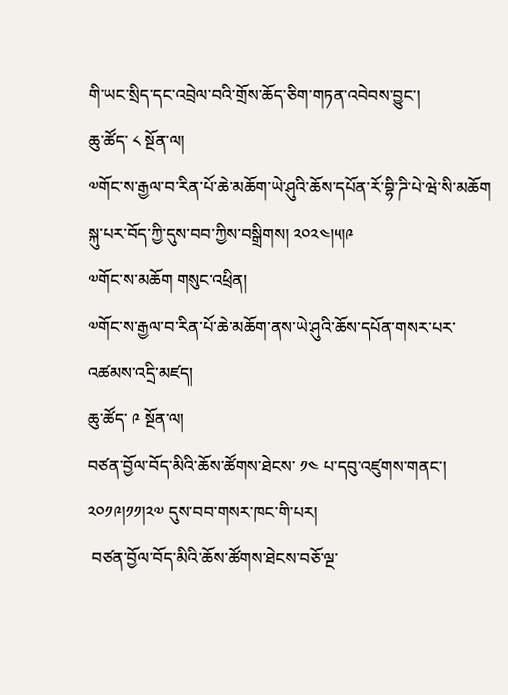གི་ཡང་སྲིད་དང་འབྲེལ་བའི་གྲོས་ཆོད་ཅིག་གཏན་འབེབས་བྱུང་།
ཆུ་ཚོད་ ༨ སྔོན་ལ།
༧གོང་ས་རྒྱལ་བ་རིན་པོ་ཆེ་མཆོག་ཡེ་ཤུའི་ཆོས་དཔོན་རོ་བྷི་ཌི་པེ་ཝེ་སི་མཆོག སྐུ་པར་བོད་ཀྱི་དུས་བབ་ཀྱིས་བསྒྲིགས། ༢༠༢༤།༥།༩
༧གོང་ས་མཆོག གསུང་འཕྲིན།
༧གོང་ས་རྒྱལ་བ་རིན་པོ་ཆེ་མཆོག་ནས་ཡེ་ཤུའི་ཆོས་དཔོན་གསར་པར་འཚམས་འདྲི་མཛད།
ཆུ་ཚོད་ ༩ སྔོན་ལ།
བཙན་བྱོལ་བོད་མིའི་ཆོས་ཚོགས་ཐེངས་ ༡༤ པ་དབུ་འཛུགས་གནང་། ༢༠༡༩།༡༡།༢༧ དུས་བབ་གསར་ཁང་གི་པར།
 བཙན་བྱོལ་བོད་མིའི་ཆོས་ཚོགས་ཐེངས་བཅོ་ལྔ་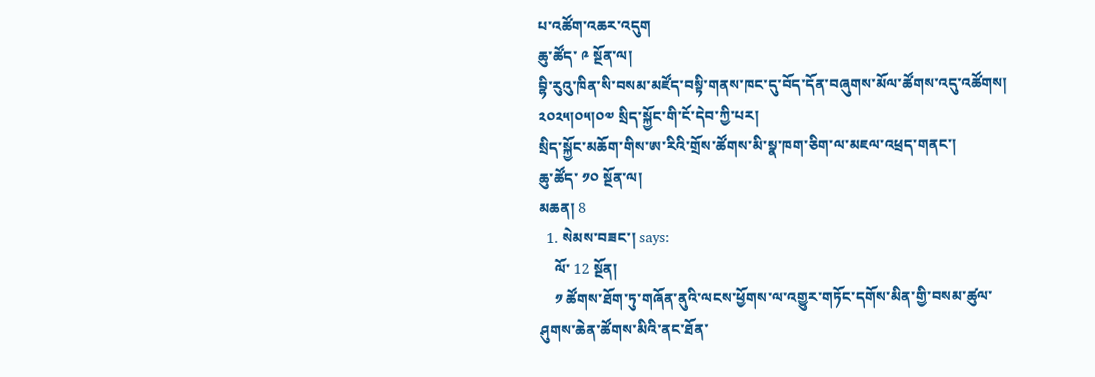པ་འཚོག་འཆར་འདུག
ཆུ་ཚོད་ ༩ སྔོན་ལ།
བྷི་རུའུ་ཁིན་སི་བསམ་མཛོད་བསྟི་གནས་ཁང་དུ་བོད་དོན་བཞུགས་མོལ་ཚོགས་འདུ་འཚོགས། ༢༠༢༥།༠༥།༠༧ སྲིད་སྐྱོང་གི་ངོ་དེབ་ཀྱི་པར།
སྲིད་སྐྱོང་མཆོག་གིས་ཨ་རིའི་གྲོས་ཚོགས་མི་སྣ་ཁག་ཅིག་ལ་མཇལ་འཕྲད་གནང་།
ཆུ་ཚོད་ ༡༠ སྔོན་ལ།
མཆན། 8
  1. སེམས་བཟང་། says:
    ལོ་ 12 སྔོན།
    ༡ ཚོགས་ཐོག་ཏུ་གཞོན་ནུའི་ལངས་ཕྱོགས་ལ་འགྱུར་གཏོང་དགོས་མིན་གྱི་བསམ་ཚུལ་ཤུགས་ཆེན་ཚོགས་མིའི་ནང་ཐོན་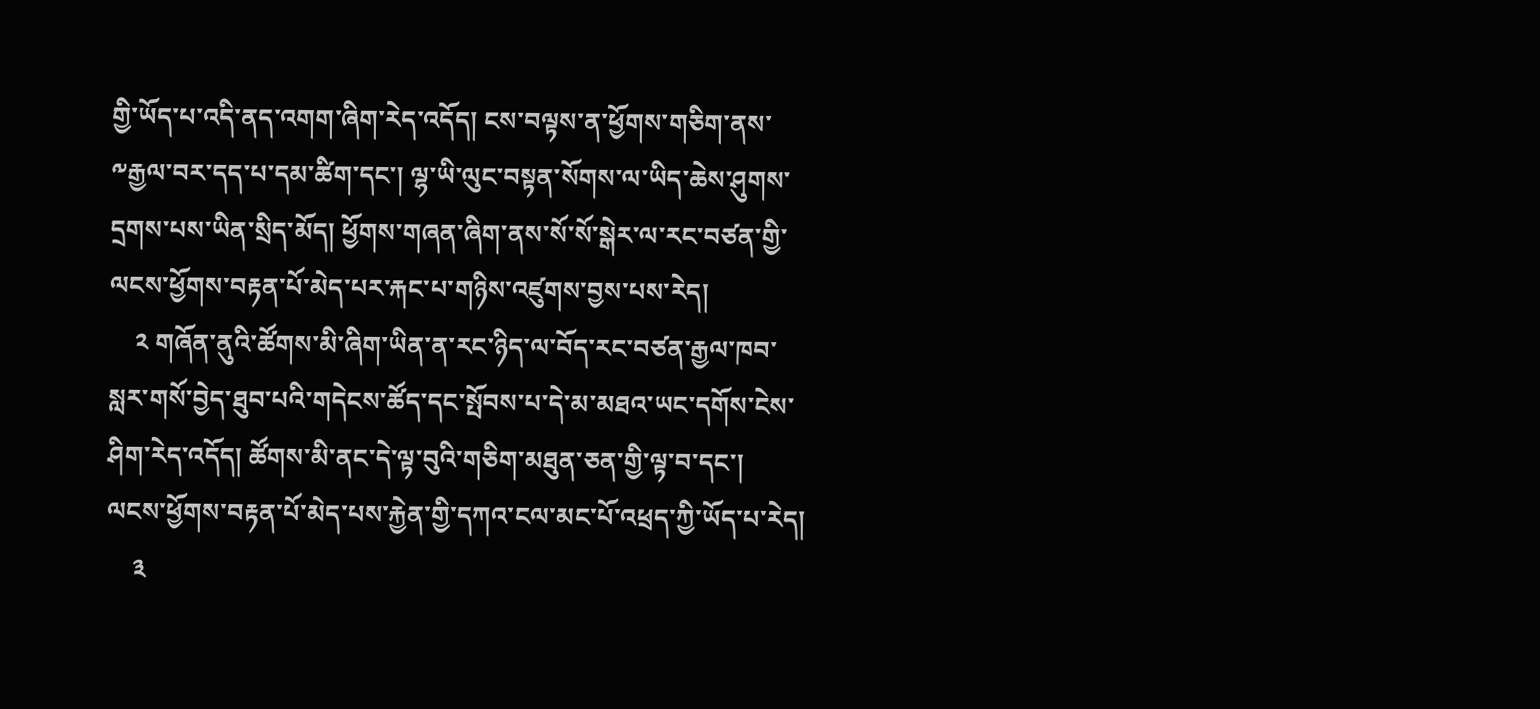གྱི་ཡོད་པ་འདི་ནད་འགག་ཞིག་རེད་འདོད། ངས་བལྟས་ན་ཕྱོགས་གཅིག་ནས་༸རྒྱལ་བར་དད་པ་དམ་ཚིག་དང་། ལྷ་ཡི་ལུང་བསྟན་སོགས་ལ་ཡིད་ཆེས་ཤུགས་དྲགས་པས་ཡིན་སྲིད་མོད། ཕྱོགས་གཞན་ཞིག་ནས་སོ་སོ་སྒེར་ལ་རང་བཙན་གྱི་ལངས་ཕྱོགས་བརྟན་པོ་མེད་པར་རྐང་པ་གཉིས་འཛུགས་བྱས་པས་རེད།
    ༢ གཞོན་ནུའི་ཚོགས་མི་ཞིག་ཡིན་ན་རང་ཉིད་ལ་བོད་རང་བཙན་རྒྱལ་ཁབ་སླར་གསོ་བྱེད་ཐུབ་པའི་གདེངས་ཚོད་དང་སྤོབས་པ་དེ་མ་མཐའ་ཡང་དགོས་ངེས་ཤིག་རེད་འདོད། ཚོགས་མི་ནང་དེ་ལྟ་བུའི་གཅིག་མཐུན་ཅན་གྱི་ལྟ་བ་དང་། ལངས་ཕྱོགས་བརྟན་པོ་མེད་པས་རྐྱེན་གྱི་དཀའ་ངལ་མང་པོ་འཕྲད་ཀྱི་ཡོད་པ་རེད།
    ༣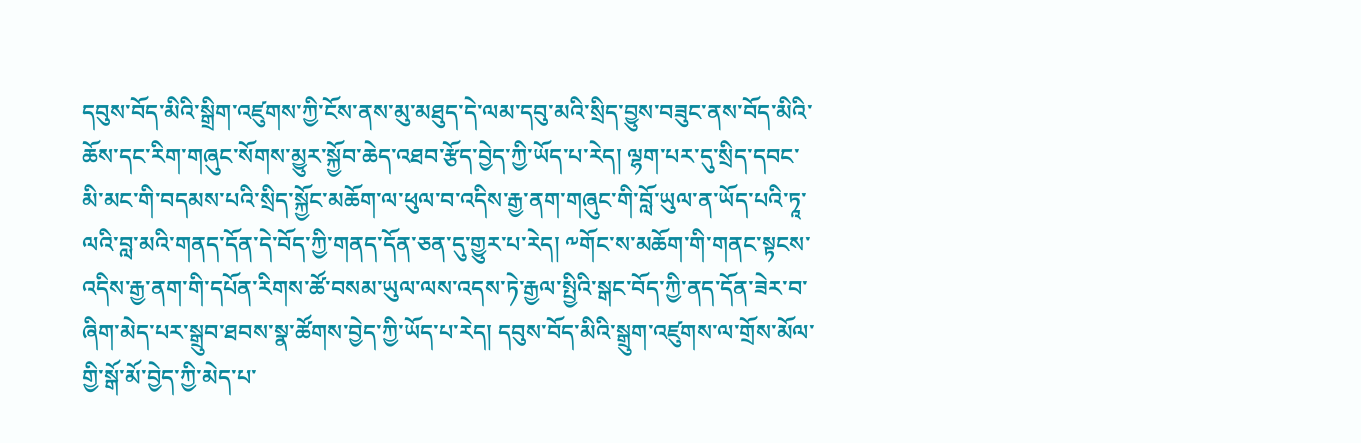དབུས་བོད་མིའི་སྒྲིག་འཛུགས་ཀྱི་ངོས་ནས་མུ་མཐུད་དེ་ལམ་དབུ་མའི་སྲིད་བྱུས་བཟུང་ནས་བོད་མིའི་ཆོས་དང་རིག་གཞུང་སོགས་མྱུར་སྐྱོབ་ཆེད་འཐབ་རྩོད་བྱེད་ཀྱི་ཡོད་པ་རེད། ལྷག་པར་དུ་སྲིད་དབང་མི་མང་གི་བདམས་པའི་སྲིད་སྐྱོང་མཆོག་ལ་ཕུལ་བ་འདིས་རྒྱ་ནག་གཞུང་གི་བློ་ཡུལ་ན་ཡོད་པའི་ཏཱ་ལའི་བླ་མའི་གནད་དོན་དེ་བོད་ཀྱི་གནད་དོན་ཅན་དུ་གྱུར་པ་རེད། ༸གོང་ས་མཆོག་གི་གནང་སྟངས་འདིས་རྒྱ་ནག་གི་དཔོན་རིགས་ཚོ་བསམ་ཡུལ་ལས་འདས་ཏེ་རྒྱལ་སྤྱིའི་སྒང་བོད་ཀྱི་ནད་དོན་ཟེར་བ་ཞིག་མེད་པར་སྒྲུབ་ཐབས་སྣ་ཚོགས་བྱེད་ཀྱི་ཡོད་པ་རེད། དབུས་བོད་མིའི་སྒྲུག་འཛུགས་ལ་གྲོས་མོལ་གྱི་སྒོ་མོ་བྱེད་ཀྱི་མེད་པ་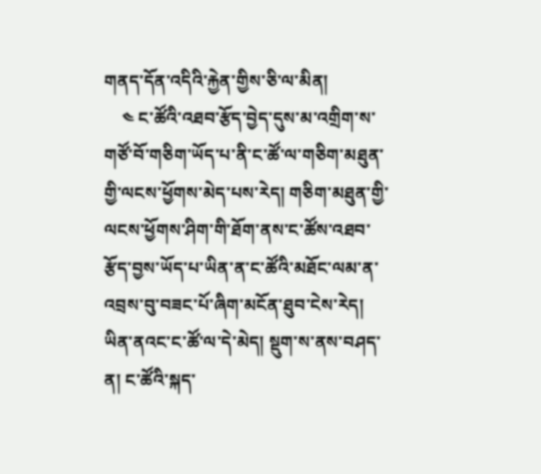གནད་དོན་འདིའི་རྐྱེན་གྱིས་ཅི་ལ་མིན།
    ༤ ང་ཚོའི་འཐབ་རྩོད་བྱེད་དུས་མ་འགྲིག་ས་གཙོ་བོ་གཅིག་ཡོད་པ་ནི་ང་ཚོ་ལ་གཅིག་མཐུན་གྱི་ལངས་ཕྱོགས་མེད་པས་རེད། གཅིག་མཐུན་གྱི་ལངས་ཕྱོགས་ཤིག་གི་ཐོག་ནས་ང་ཚོས་འཐབ་རྩོད་བྱས་ཡོད་པ་ཡིན་ན་ང་ཚོའི་མཐོང་ལམ་ན་འབྲས་བུ་བཟང་པོ་ཞིག་མངོན་ཐུབ་ངེས་རེད། ཡིན་ནའང་ང་ཚོ་ལ་དེ་མེད། སྡུག་ས་ནས་བཤད་ན། ང་ཚོའི་སྐད་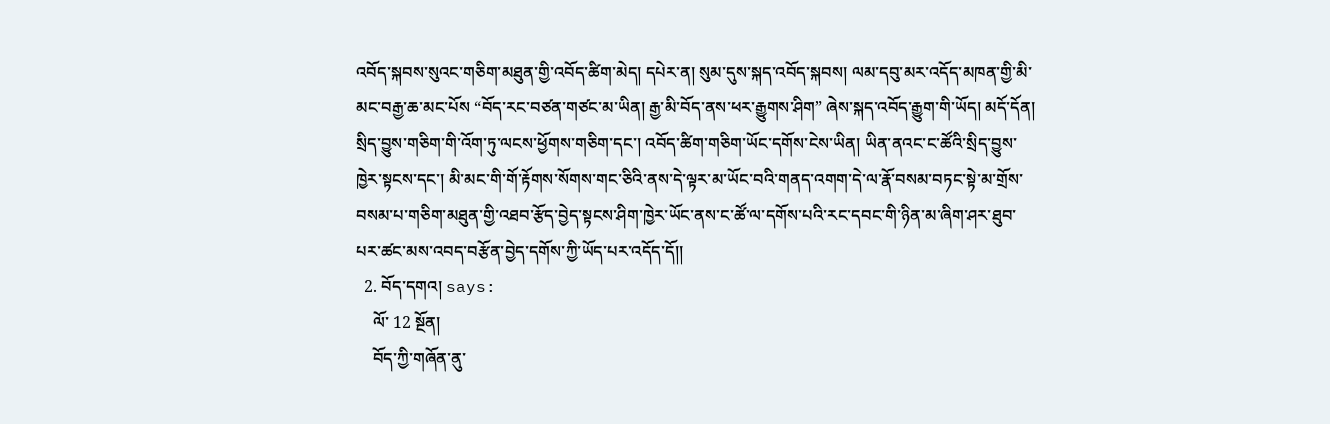འབོད་སྐབས་སུའང་གཅིག་མཐུན་གྱི་འབོད་ཚིག་མེད། དཔེར་ན། སུམ་དུས་སྐད་འབོད་སྐབས། ལམ་དབུ་མར་འདོད་མཁན་གྱི་མི་མང་བརྒྱ་ཆ་མང་པོས “བོད་རང་བཙན་གཙང་མ་ཡིན། རྒྱ་མི་བོད་ནས་ཕར་རྒྱུགས་ཤིག” ཞེས་སྐད་འབོད་རྒྱུག་གི་ཡོད། མདོ་དོན། སྲིད་བྱུས་གཅིག་གི་འོག་ཏུ་ལངས་ཕྱོགས་གཅིག་དང་། འབོད་ཚིག་གཅིག་ཡོང་དགོས་ངེས་ཡིན། ཡིན་ནའང་ང་ཚོའི་སྲིད་བྱུས་ཁྱེར་སྟངས་དང་། མི་མང་གི་གོ་རྟོགས་སོགས་གང་ཅིའི་ནས་དེ་ལྟར་མ་ཡོང་བའི་གནད་འགག་དེ་ལ་རྣོ་བསམ་བཏང་སྟེ་མ་གྲོས་བསམ་པ་གཅིག་མཐུན་གྱི་འཐབ་རྩོད་བྱེད་སྟངས་ཤིག་ཁྱེར་ཡོང་ནས་ང་ཚོ་ལ་དགོས་པའི་རང་དབང་གི་ཉིན་མ་ཞིག་ཤར་ཐུབ་པར་ཚང་མས་འབད་བརྩོན་བྱེད་དགོས་ཀྱི་ཡོད་པར་འདོད་དོ།།
  2. བོད་དགའ། says:
    ལོ་ 12 སྔོན།
    བོད་ཀྱི་གཞོན་ནུ་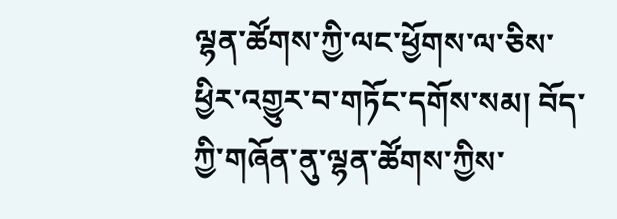ལྷན་ཚོགས་ཀྱི་ལང་ཕྱོགས་ལ་ཅིས་ཕྱིར་འགྱུར་བ་གཏོང་དགོས་སམ། བོད་ཀྱི་གཞོན་ནུ་ལྷན་ཚོགས་ཀྱིས་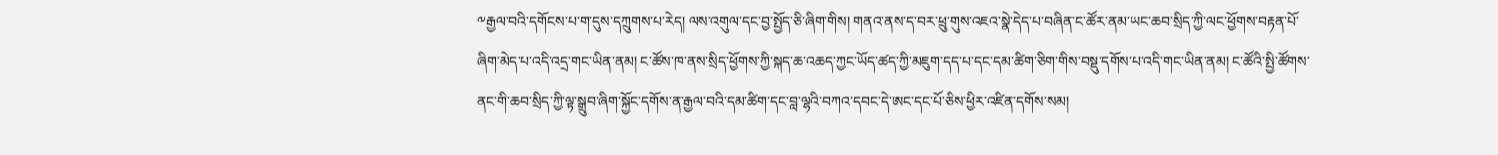༸རྒྱལ་བའི་དགོངས་པ་ག་དུས་དཀྲུགས་པ་རེད། ལས་འགུལ་དང་བྱ་སྤྱོད་ཅི་ཞིག་གིས། གནའ་ནས་ད་བར་ཕྲུ་གུས་འཇའ་སྣེ་དེད་པ་བཞིན་ང་ཚོར་ནམ་ཡང་ཆབ་སྲིད་ཀྱི་ལང་ཕྱོགས་བརྟན་པོ་ཞིག་མེད་པ་འདི་འདྲ་གང་ཡིན་ནམ། ང་ཚོས་ཁ་ནས་སྲིད་ཕྱོགས་ཀྱི་སྐད་ཆ་འཆད་ཀྱང་ཡོད་ཚད་ཀྱི་མཇུག་དད་པ་དང་དམ་ཚིག་ཅིག་གིས་བསྡུ་དགོས་པ་འདི་གང་ཡིན་ནམ། ང་ཚོའི་སྤྱི་ཚོགས་ནང་གི་ཆབ་སྲིད་ཀྱི་ལྟ་སྒྲུབ་ཞིག་སྐྱོང་དགོས་ན་རྒྱལ་བའི་དམ་ཚིག་དང་བླ་ལྷའི་བཀའ་དབང་དེ་ཨང་དང་པོ་ཅིས་ཕྱིར་འཛིན་དགོས་སམ།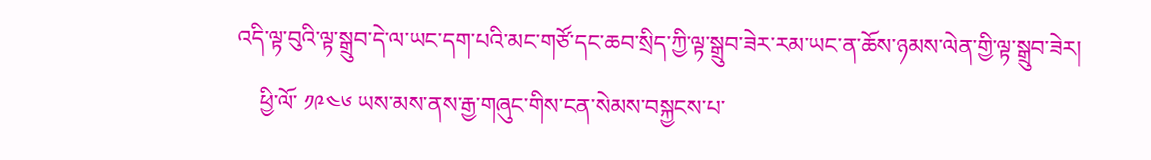འདི་ལྟ་བུའི་ལྟ་སྒྲུབ་དེ་ལ་ཡང་དག་པའི་མང་གཙོ་དང་ཆབ་སྲིད་ཀྱི་ལྟ་སྒྲུབ་ཟེར་རམ་ཡང་ན་ཆོས་ཉམས་ལེན་གྱི་ལྟ་སྒྲུབ་ཟེར།
    ཕྱི་ལོ་ ༡༩༤༦ ཡས་མས་ནས་རྒྱ་གཞུང་གིས་ངན་སེམས་བསྐྱངས་པ་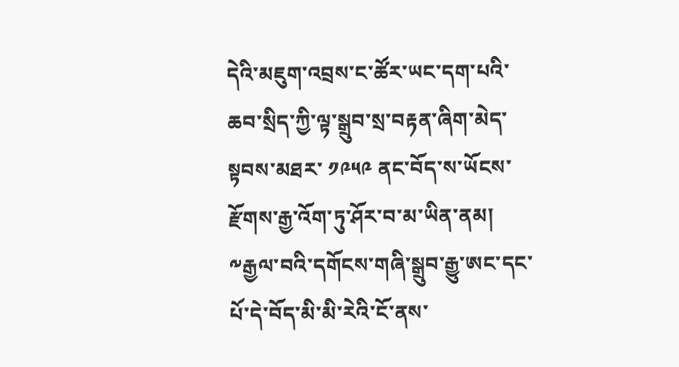དེའི་མཇུག་འབྲས་ང་ཚོར་ཡང་དག་པའི་ཆབ་སྲིད་ཀྱི་ལྟ་སྒྲུབ་སྲ་བརྟན་ཞིག་མེད་སྟབས་མཐར་ ༡༩༥༩ ནང་བོད་ས་ཡོངས་རྫོགས་རྒྱ་འོག་ཏུ་ཤོར་བ་མ་ཡིན་ནམ། ༸རྒྱལ་བའི་དགོངས་གཞི་སྒྲུབ་རྒྱུ་ཨང་དང་པོ་དེ་བོད་མི་མི་རེའི་ངོ་ནས་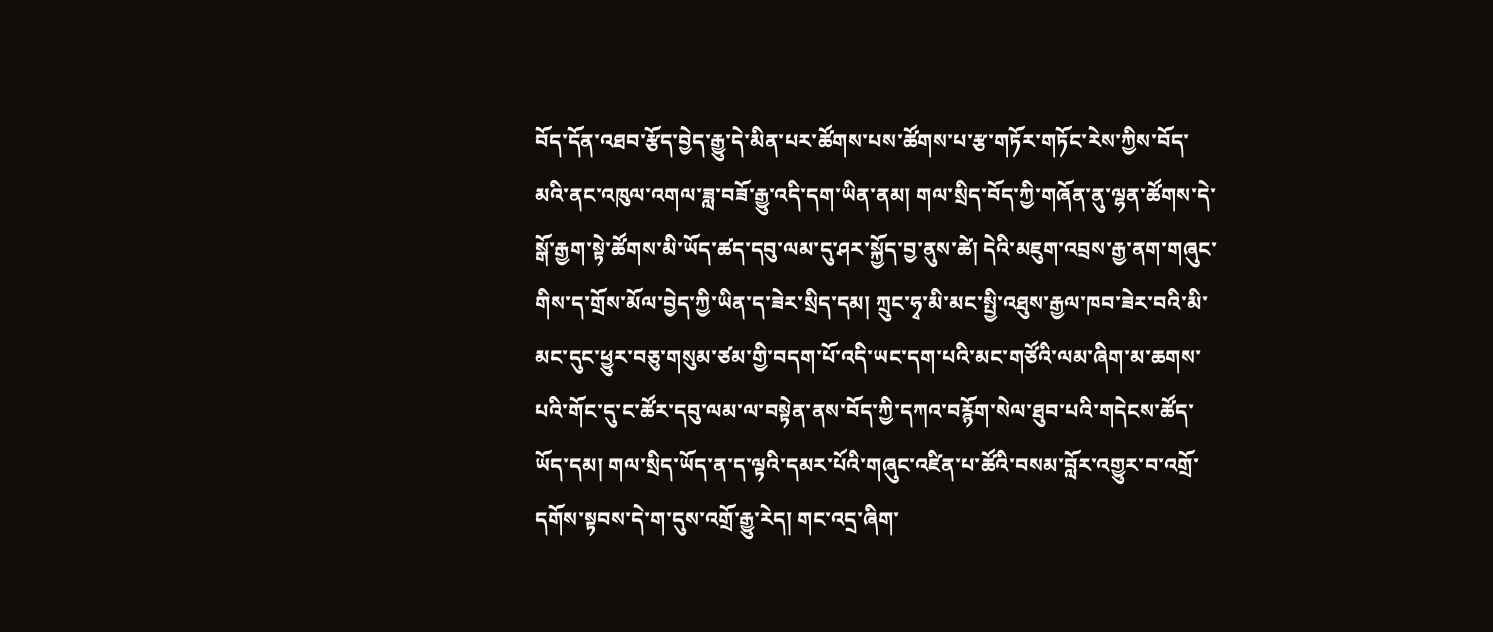བོད་དོན་འཐབ་རྩོད་བྱེད་རྒྱུ་དེ་མིན་པར་ཚོགས་པས་ཚོགས་པ་རྩ་གཏོར་གཏོང་རེས་ཀྱིས་བོད་མའི་ནང་འཁུལ་འགལ་ཟླ་བཟོ་རྒྱུ་འདི་དག་ཡིན་ནམ། གལ་སྲིད་བོད་ཀྱི་གཞོན་ནུ་ལྷན་ཚོགས་དེ་སྒོ་རྒྱག་སྟེ་ཚོགས་མི་ཡོད་ཚད་དབུ་ལམ་དུ་ཤར་སྐྱོད་བྱ་ནུས་ཚེ། དེའི་མཇུག་འབྲས་རྒྱ་ནག་གཞུང་གིས་ད་གྲོས་མོལ་བྱེད་ཀྱི་ཡིན་ད་ཟེར་སྲིད་དམ། ཀྲུང་ཧྭ་མི་མང་སྤྱི་འཐུས་རྒྱལ་ཁབ་ཟེར་བའི་མི་མང་དུང་ཕྱུར་བཅུ་གསུམ་ཙམ་གྱི་བདག་པོ་འདི་ཡང་དག་པའི་མང་གཙོའི་ལམ་ཞིག་མ་ཆགས་པའི་གོང་དུ་ང་ཚོར་དབུ་ལམ་ལ་བསྟེན་ནས་བོད་ཀྱི་དཀའ་བརྙོག་སེལ་ཐུབ་པའི་གདེངས་ཚོད་ཡོད་དམ། གལ་སྲིད་ཡོད་ན་ད་ལྟའི་དམར་པོའི་གཞུང་འཛིན་པ་ཚོའི་བསམ་བློར་འགྱུར་བ་འགྲོ་དགོས་སྟབས་དེ་ག་དུས་འགྲོ་རྒྱུ་རེད། གང་འདྲ་ཞིག་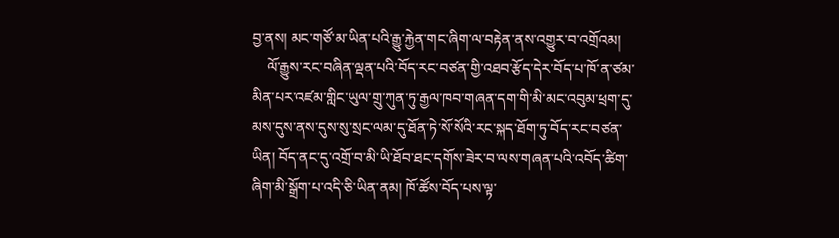བྱ་ནས། མང་གཙོ་མ་ཡིན་པའི་རྒྱུ་རྐྱེན་གང་ཞིག་ལ་བརྟེན་ནས་འགྱུར་བ་འགྲོའམ།
    ལོ་རྒྱུས་རང་བཞིན་ལྡན་པའི་བོད་རང་བཙན་གྱི་འཐབ་རྩོད་དེར་བོད་པ་ཁོ་ན་ཙམ་མིན་པར་འཛམ་གླིང་ཡུལ་གྲུ་ཀུན་ཏུ་རྒྱལ་ཁབ་གཞན་དག་གི་མི་མང་འབུམ་ཕྲག་དུ་མས་དུས་ནས་དུས་སུ་སྲང་ལམ་དུ་ཐོན་ཏེ་སོ་སོའི་རང་སྐད་ཐོག་ཏུ་བོད་རང་བཙན་ཡིན། བོད་ནང་དུ་འགྲོ་བ་མི་ཡི་ཐོབ་ཐང་དགོས་ཟེར་བ་ལས་གཞན་པའི་འབོད་ཚིག་ཞིག་མི་སྒྲོག་པ་འདི་ཅི་ཡིན་ནམ། ཁོ་ཚོས་བོད་པས་ལྟ་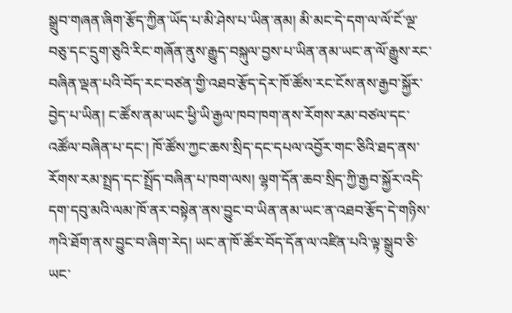སྒྲུབ་གཞན་ཞིག་རྩོད་ཀྱིན་ཡོད་པ་མི་ཤེས་པ་ཡིན་ནམ། མི་མང་དེ་དག་ལ་ལོ་ངོ་ལྔ་བཅུ་དང་དྲུག་ཅུའི་རིང་གཞོན་ནུས་རྒྱུད་བསྐུལ་བྱས་པ་ཡིན་ནམ་ཡང་ན་ལོ་རྒྱུས་རང་བཞིན་ལྡན་པའི་བོད་རང་བཙན་གྱི་འཐབ་རྩོད་དེར་ཁོ་ཚོས་རང་ངོས་ནས་རྒྱབ་སྐྱོར་བྱེད་པ་ཡིན། ང་ཚོས་ནམ་ཡང་ཕྱི་ཡི་རྒྱལ་ཁབ་ཁག་ནས་རོགས་རམ་བཙལ་དང་འཚོལ་བཞིན་པ་དང་། ཁོ་ཚོས་ཀྱང་ཆས་སྲིད་དང་དཔལ་འབྱོར་གང་ཅིའི་ཐད་ནས་རོགས་རམ་སྤྲད་དང་སྤྲོད་བཞིན་པ་ཁག་ལས། ལྷག་དོན་ཆབ་སྲིད་ཀྱི་རྒྱབ་སྐྱོར་འདི་དག་དབུ་མའི་ལམ་ཁོ་ནར་བསྟེན་ནས་བྱུང་བ་ཡིན་ནམ་ཡང་ན་འཐབ་རྩོད་དེ་གཉིས་ཀའི་ཐོག་ནས་བྱུང་བ་ཞིག་རེད། ཡང་ན་ཁོ་ཚོར་བོད་དོན་ལ་འཛིན་པའི་ལྟ་སྒྲུབ་ཅི་ཡང་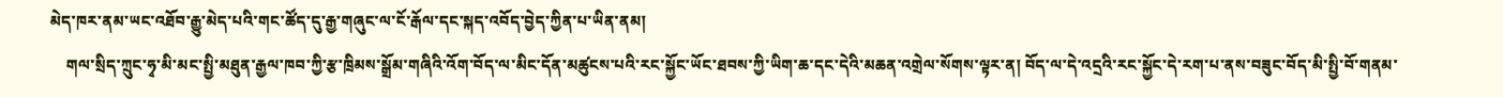མེད་ཁར་ནམ་ཡང་འཐོབ་རྒྱུ་མེད་པའི་གང་ཚོད་དུ་རྒྱ་གཞུང་ལ་ངོ་རྒོལ་དང་སྐད་འབོད་བྱེད་ཀྱིན་པ་ཡིན་ནམ།
    གལ་སྲིད་ཀྲུང་ཧྭ་མི་མང་སྤྱི་མཐུན་རྒྱལ་ཁབ་ཀྱི་རྩ་ཁྲིམས་སྒྲོམ་གཞིའི་འོག་བོད་ལ་མིང་དོན་མཚུངས་པའི་རང་སྐྱོང་ཡོང་ཐབས་ཀྱི་ཡིག་ཆ་དང་དེའི་མཆན་འགྲེལ་སོགས་ལྟར་ན། བོད་ལ་དེ་འདྲའི་རང་སྐྱོང་དེ་རག་པ་ནས་བཟུང་བོད་མི་སྤྱི་བོ་གནམ་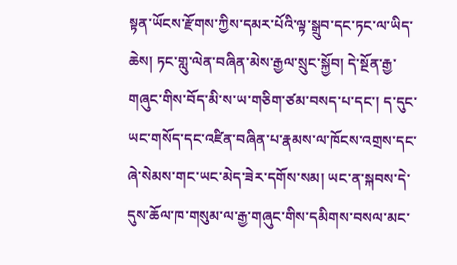སྟན་ཡོངས་རྫོགས་ཀྱིས་དམར་པོའི་ལྟ་སྒྲུབ་དང་ཏང་ལ་ཡིད་ཆེས། ཏང་གླུ་ལེན་བཞིན་མེས་རྒྱལ་སྲུང་སྐྱོབ། དེ་སྔོན་རྒྱ་གཞུང་གིས་བོད་མི་ས་ཡ་གཅིག་ཙམ་བསད་པ་དང་། ད་དུང་ཡང་གསོད་དང་འཛིན་བཞིན་པ་རྣམས་ལ་ཁོངས་འགྲས་དང་ཞེ་སེམས་གང་ཡང་མེད་ཟེར་དགོས་སམ། ཡང་ན་སྐབས་དེ་དུས་ཆོལ་ཁ་གསུམ་ལ་རྒྱ་གཞུང་གིས་དམིགས་བསལ་མང་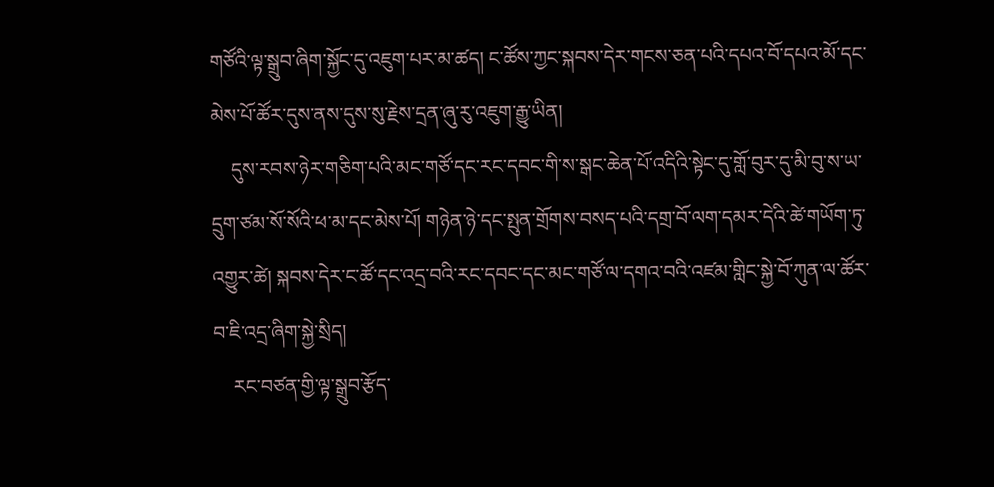གཙོའི་ལྟ་སྒྲུབ་ཞིག་སྐྱོང་དུ་འཇུག་པར་མ་ཚད། ང་ཚོས་ཀྱང་སྐབས་དེར་གངས་ཅན་པའི་དཔའ་བོ་དཔའ་མོ་དང་མེས་པོ་ཚོར་དུས་ནས་དུས་སུ་རྗེས་དྲན་ཞུ་རུ་འཇུག་རྒྱུ་ཡིན།
    དུས་རབས་ཉེར་གཅིག་པའི་མང་གཙོ་དང་རང་དབང་གི་ས་སྒང་ཆེན་པོ་འདིའི་སྟེང་དུ་གློ་བུར་དུ་མི་བུ་ས་ཡ་དྲུག་ཙམ་སོ་སོའི་ཕ་མ་དང་མེས་པོ། གཉེན་ཉེ་དང་སྤུན་གྲོགས་བསད་པའི་དགྲ་བོ་ལག་དམར་དེའི་ཚེ་གཡོག་ཏུ་འགྱུར་ཚེ། སྐབས་དེར་ང་ཚོ་དང་འདྲ་བའི་རང་དབང་དང་མང་གཙོ་ལ་དགའ་བའི་འཛམ་གླིང་སྐྱེ་བོ་ཀུན་ལ་ཚོར་བ་ཇི་འདྲ་ཞིག་སྐྱེ་སྲིད།
    རང་བཙན་གྱི་ལྟ་སྒྲུབ་རྩོད་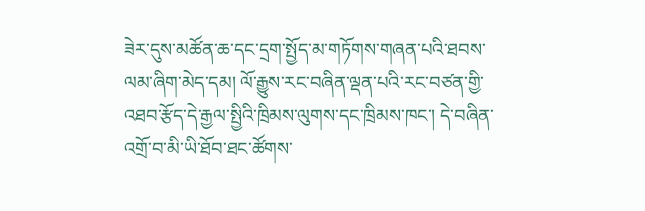ཟེར་དུས་མཚོན་ཆ་དང་དྲག་སྤྱོད་མ་གཏོགས་གཞན་པའི་ཐབས་ལམ་ཞིག་མེད་དམ། ལོ་རྒྱུས་རང་བཞིན་ལྡན་པའི་རང་བཙན་གྱི་འཐབ་རྩོད་དེ་རྒྱལ་སྤྱིའི་ཁྲིམས་ལུགས་དང་ཁྲིམས་ཁང་། དེ་བཞིན་འགྲོ་བ་མི་ཡི་ཐོབ་ཐང་ཚོགས་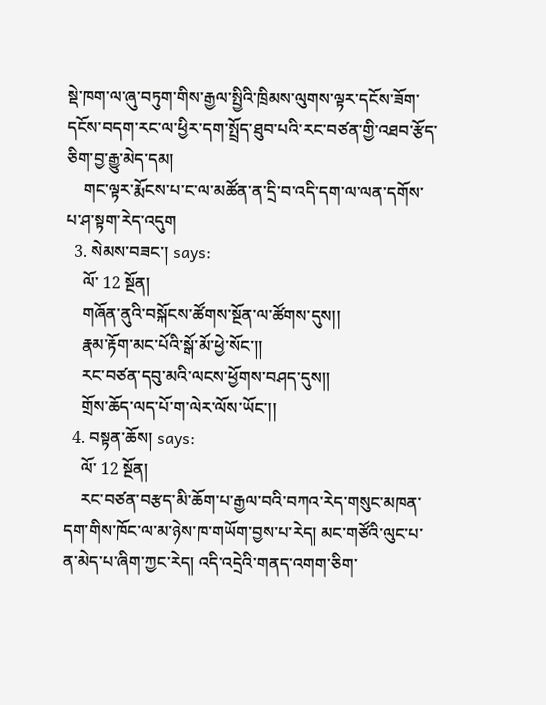སྡེ་ཁག་ལ་ཞུ་བཏུག་གིས་རྒྱལ་སྤྱིའི་ཁྲིམས་ལུགས་ལྟར་དངོས་ཟོག་དངོས་བདག་རང་ལ་ཕྱིར་དག་སྤྲོད་ཐུབ་པའི་རང་བཙན་གྱི་འཐབ་རྩོད་ཅིག་བྱ་རྒྱུ་མེད་དམ།
    གང་ལྟར་རྨོངས་པ་ང་ལ་མཚོན་ན་དྲི་བ་འདི་དག་ལ་ལན་དགོས་པ་ཤ་སྟག་རེད་འདུག
  3. སེམས་བཟང་། says:
    ལོ་ 12 སྔོན།
    གཞོན་ནུའི་བསྐོངས་ཚོགས་སྔོན་ལ་ཚོགས་དུས།།
    རྣམ་རྟོག་མང་པོའི་སྒོ་མོ་ཕྱེ་སོང་།།
    རང་བཙན་དབུ་མའི་ལངས་ཕྱོགས་བཤད་དུས།།
    གྲོས་ཆོད་ལད་པོ་ག་ལེར་ལོས་ཡོང་།།
  4. བསྟན་ཆོས། says:
    ལོ་ 12 སྔོན།
    རང་བཙན་བརྩད་མི་ཆོག་པ་རྒྱལ་བའི་བཀའ་རེད་གསུང་མཁན་དག་གིས་ཁོང་ལ་མ་ཉེས་ཁ་གཡོག་བྱས་པ་རེད། མང་གཙོའི་ལུང་པ་ན་མེད་པ་ཞིག་ཀྱང་རེད། འདི་འདྲེའི་གནད་འགག་ཅིག་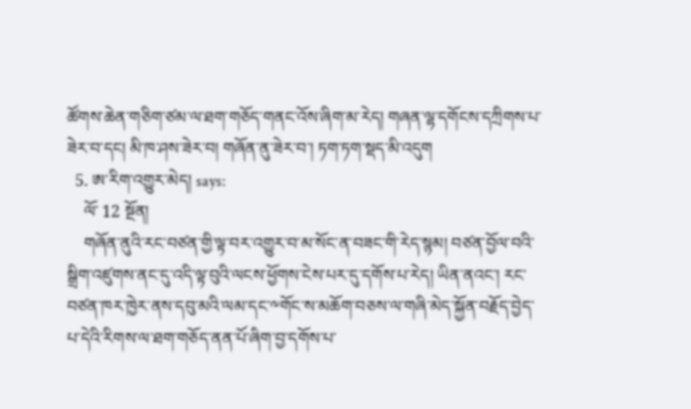ཚོགས་ཆེན་གཅིག་ཙམ་ལ་ཐག་གཅོད་གནང་འོས་ཞིག་མ་རེད། གཞན་ལྷ་དགོངས་དཀྲིགས་པ་ཟེར་བ་དང། མི་ཁ་ཤས་ཟེར་བ། གཞོན་ནུ་ཟེར་བ་། ཏག་ཏག་སྡད་མི་འདུག
  5. ཨ་རིག་འགྱུར་མེད། says:
    ལོ་ 12 སྔོན།
    གཞོན་ནུའི་རང་བཙན་གྱི་ལྟ་བར་འགྱུར་བ་མ་སོང་ན་བཟང་གི་རེད་སྙམ། བཙན་བྱོལ་བའི་སྒྲིག་འཛུགས་ནང་དུ་འདི་ལྟ་བུའི་ལངས་ཕྱོགས་ངེས་པར་དུ་དགོས་པ་རེད། ཡིན་ནའང་། རང་བཙན་ཁར་ཁྱེར་ནས་དབུ་མའི་ལམ་དང་༸གོང་ས་མཆོག་བཅས་ལ་གཞི་མེད་སྐྱོན་བརྗོད་བྱེད་པ་དེའི་རིགས་ལ་ཐག་གཅོད་ནན་པོ་ཞིག་བྱ་དགོས་པ་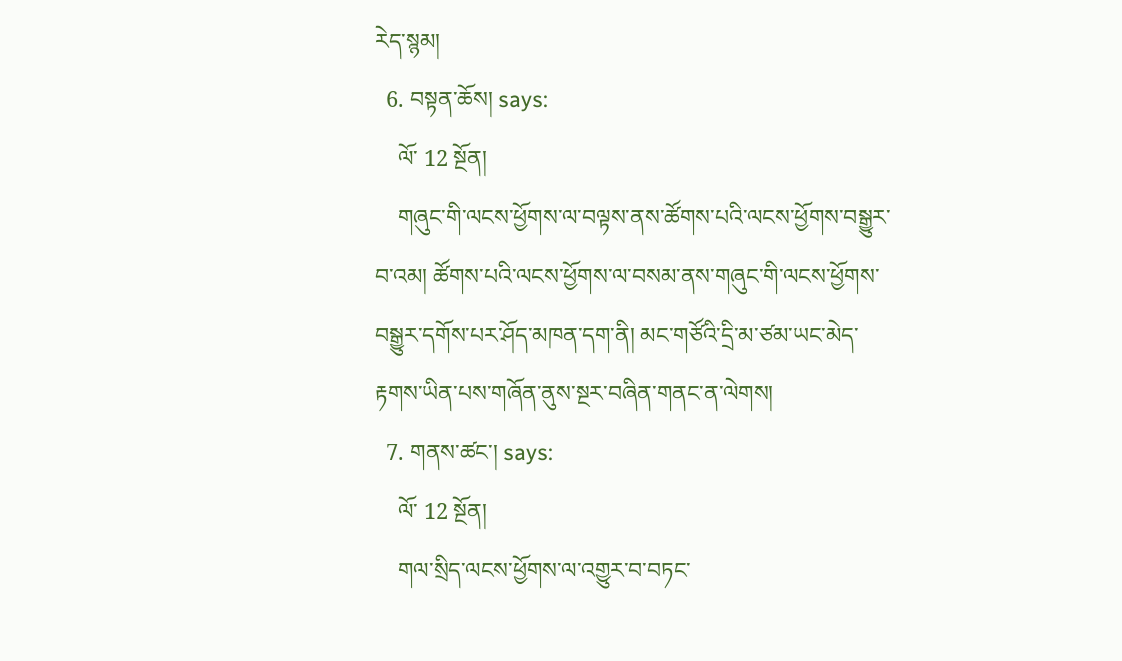རེད་སྙམ།
  6. བསྟན་ཆོས། says:
    ལོ་ 12 སྔོན།
    གཞུང་གི་ལངས་ཕྱོགས་ལ་བལྟས་ནས་ཚོགས་པའི་ལངས་ཕྱོགས་བསྒྱུར་བ་འམ། ཚོགས་པའི་ལངས་ཕྱོགས་ལ་བསམ་ནས་གཞུང་གི་ལངས་ཕྱོགས་བསྒྱུར་དགོས་པར་ཤོད་མཁན་དག་ནི། མང་གཙོའི་དྲི་མ་ཙམ་ཡང་མེད་རྟགས་ཡིན་པས་གཞོན་ནུས་སྔར་བཞིན་གནང་ན་ལེགས།
  7. གནས་ཚང་། says:
    ལོ་ 12 སྔོན།
    གལ་སྲིད་ལངས་ཕྱོགས་ལ་འགྱུར་བ་བཏང་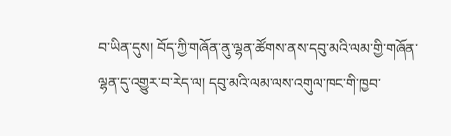བ་ཡིན་དུས། བོད་ཀྱི་གཞོན་ནུ་ལྷན་ཚོགས་ནས་དབུ་མའི་ལམ་གྱི་གཞོན་ལྷན་དུ་འགྱུར་བ་རེད་ལ། དབུ་མའི་ལམ་ལས་འགུལ་ཁང་གི་ཁྱབ་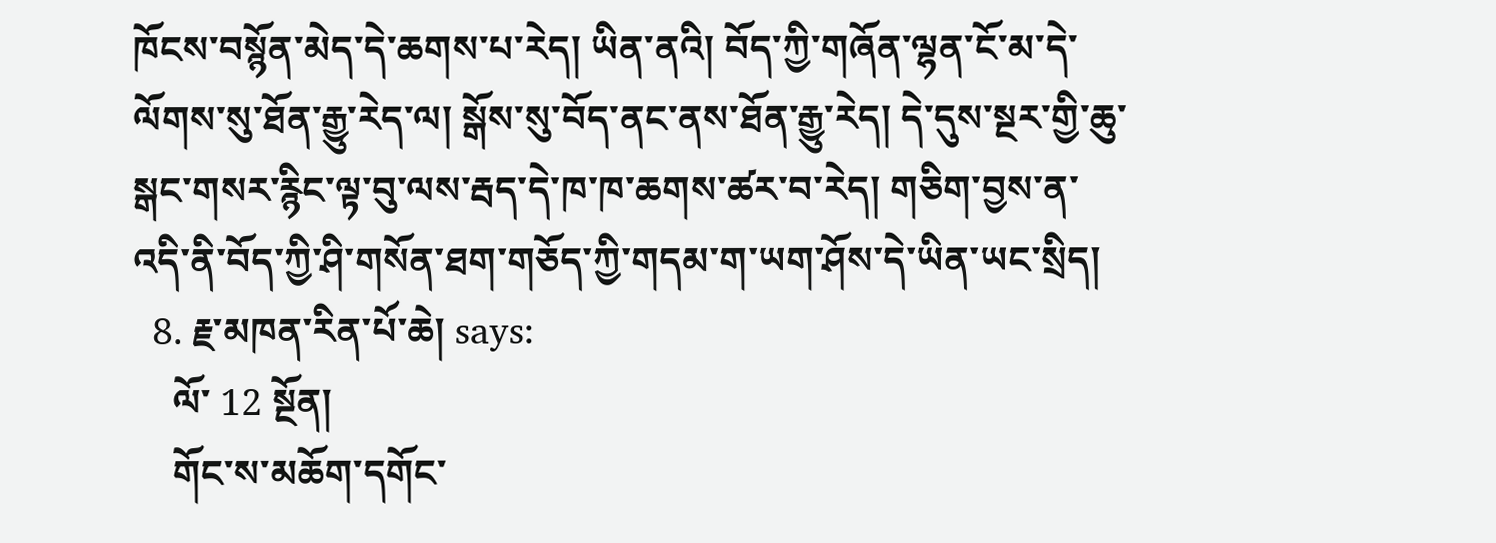ཁོངས་བསྙོན་མེད་དེ་ཆགས་པ་རེད། ཡིན་ནའི། བོད་ཀྱི་གཞོན་ལྷན་ངོ་མ་དེ་ལོགས་སུ་ཐོན་རྒྱུ་རེད་ལ། སྒོས་སུ་བོད་ནང་ནས་ཐོན་རྒྱུ་རེད། དེ་དུས་སྔར་གྱི་ཆུ་སྒང་གསར་རྙིང་ལྟ་བུ་ལས་རྦད་དེ་ཁ་ཁ་ཆགས་ཚར་བ་རེད། གཅིག་བྱས་ན་འདི་ནི་བོད་ཀྱི་ཤི་གསོན་ཐག་གཅོད་ཀྱི་གདམ་ག་ཡག་ཤོས་དེ་ཡིན་ཡང་སྲིད།
  8. རྗ་མཁན་རིན་པོ་ཆེ། says:
    ལོ་ 12 སྔོན།
    གོང་ས་མཆོག་དགོང་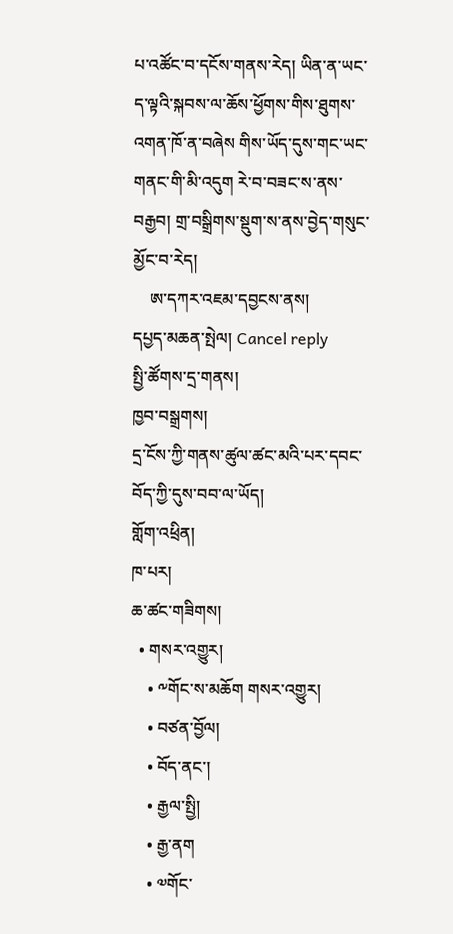པ་འཚོང་བ་དངོས་གནས་རེད། ཡིན་ན་ཡང་ད་ལྟའི་སྐབས་ལ་ཆོས་ཕྱོགས་གིས་ཐུགས་འགན་ཁོ་ན་བཞེས གིས་ཡོད་དུས་གང་ཡང་གནང་གི་མི་འདུག རེ་བ་བཟང་ས་ནས་བརྒྱབ། གྲ་བསྒྲིགས་སྡུག་ས་ནས་བྱེད་གསུང་མྱོང་བ་རེད།
    ཨ་དཀར་འཇམ་དབྱངས་ནས།
དཔྱད་མཆན་སྤེལ། Cancel reply
སྤྱི་ཚོགས་དྲ་གནས།
ཁྱབ་བསྒྲགས།
དྲ་ངོས་ཀྱི་གནས་ཚུལ་ཚང་མའི་པར་དབང་བོད་ཀྱི་དུས་བབ་ལ་ཡོད།
གློག་འཕྲིན།
ཁ་པར།
ཆ་ཚང་གཟིགས།
  • གསར་འགྱུར།
    • ༸གོང་ས་མཆོག གསར་འགྱུར།
    • བཙན་བྱོལ།
    • བོད་ནང་།
    • རྒྱལ་སྤྱི།
    • རྒྱ་ནག
    • ༧གོང་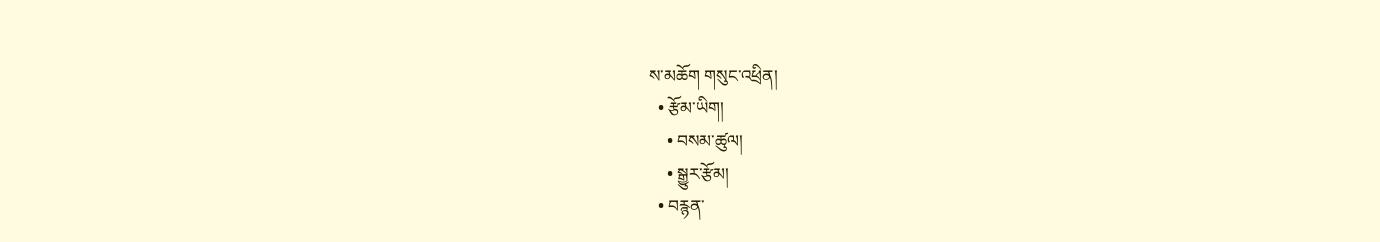ས་མཆོག གསུང་འཕྲིན།
  • རྩོམ་ཡིག།
    • བསམ་ཚུལ།
    • སྒྱུར་རྩོམ།
  • བརྙན་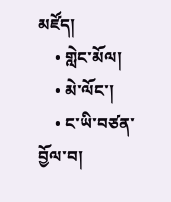མཛོད།
    • གླེང་མོལ།
    • མེ་ལོང་།
    • ང་ཡི་བཙན་བྱོལ་བ།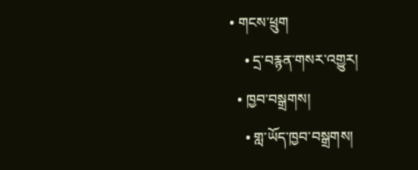• གངས་ཕྲུག
    • དྲ་བརྙན་གསར་འགྱུར།
  • ཁྱབ་བསྒྲགས།
    • གླ་ཡོད་ཁྱབ་བསྒྲགས།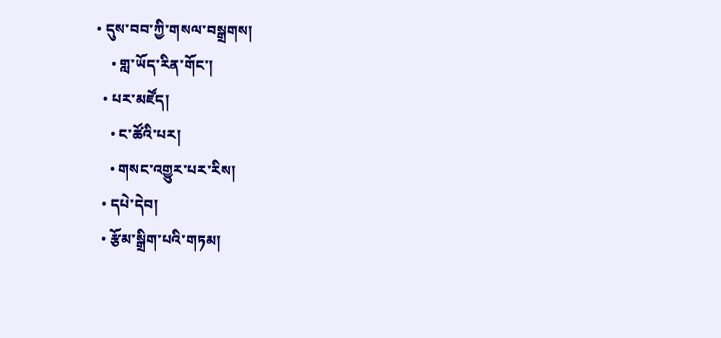• དུས་བབ་ཀྱི་གསལ་བསྒྲགས།
    • གླ་ཡོད་རིན་གོང་།
  • པར་མཛོད།
    • ང་ཚོའི་པར།
    • གསང་འགྱུར་པར་རིས།
  • དཔེ་དེབ།
  • རྩོམ་སྒྲིག་པའི་གཏམ།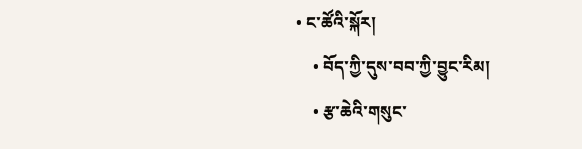• ང་ཚོའི་སྐོར།
    • བོད་ཀྱི་དུས་བབ་ཀྱི་བྱུང་རིམ།
    • རྩ་ཆེའི་གསུང་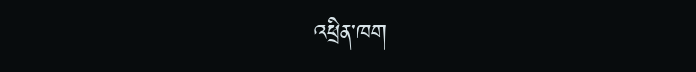འཕྲིན་ཁག